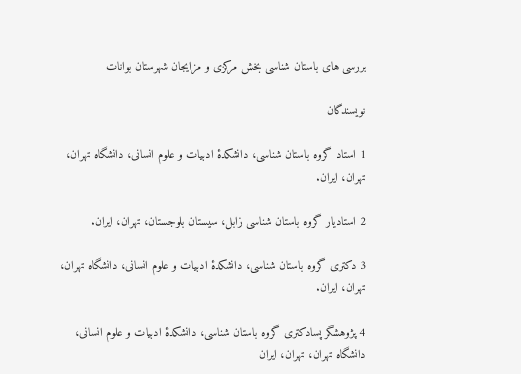بررسی های باستان شناسی بخش مرکزی و مزایجان شهرستان بوانات

نویسندگان

1 استاد گروه باستان شناسی، دانشکدۀ ادبیات و علوم انسانی، دانشگاه تهران، تهران، ایران.

2 استادیار گروه باستان شناسی زابل، سیستان بلوجستان، تهران، ایران.

3 دکتری گروه باستان شناسی، دانشکدۀ ادبیات و علوم انسانی، دانشگاه تهران، تهران، ایران.

4 پژوهشگر پسادکتری گروه باستان شناسی، دانشکدۀ ادبیات و علوم انسانی، دانشگاه تهران، تهران، ایران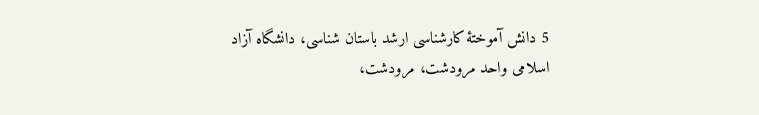5 دانش آموختۀ کارشناسی ارشد باستان شناسی، دانشگاه آزاد اسلامی واحد مرودشت، مرودشت،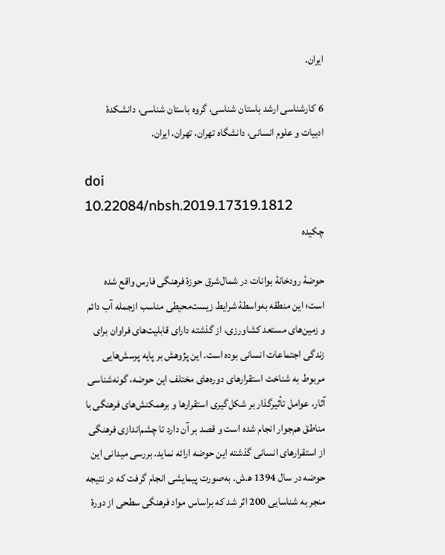ایران.

6 کارشناسی ارشد باستان شناسی، گروه باستان شناسی، دانشکدۀ ادبیات و علوم انسانی، دانشگاه تهران، تهران، ایران.

doi
10.22084/nbsh.2019.17319.1812
چکیده

حوضۀ رودخانۀ بوانات در شمال‌شرق حوزۀ فرهنگی فارس واقع شده است؛ این منطقه به‌واسطۀ شرایط زیست‌محیطی مناسب از‌جمله آب دائم و زمین‌های مستعد کشاورزی، از گذشته دارای قابلیت‌های فراوان برای زندگی اجتماعات انسانی بوده است. این پژوهش بر پایه پرسش‌هایی مربوط به شناخت استقرارهای دوره‌های مختلف این حوضه، گونه‌شناسی آثار، عوامل تأثیرگذار بر شکل‌گیری استقرارها و برهمکنش‌های فرهنگی با مناطق هم‌جوار انجام شده است و قصد بر آن دارد تا چشم‌اندازی فرهنگی از استقرارهای انسانی گذشته این حوضه ارائه نماید. بررسی میدانی این حوضه در سال 1394 ه‍.ش. به‌صورت پیمایشی انجام گرفت که در نتیجه منجر به شناسایی 200 اثر شد که براساس مواد فرهنگی سطحی از دورۀ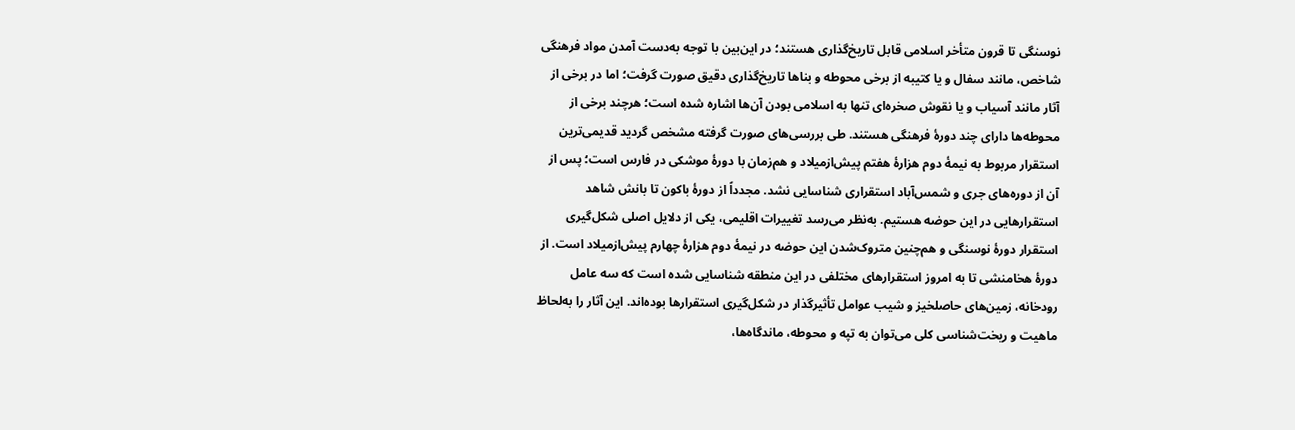نوسنگی تا قرون متأخر اسلامی قابل تاریخ‌گذاری هستند؛ در این‌بین با توجه به‌دست آمدن مواد فرهنگی شاخص، مانند سفال و یا کتیبه از برخی محوطه و بناها تاریخ‌گذاری دقیق صورت گرفت؛ اما در برخی از آثار مانند آسیاب‌ و یا نقوش صخره‌ای تنها به اسلامی بودن ‌آن‌ها اشاره شده است؛ هرچند برخی از محوطه‌ها دارای چند دورۀ فرهنگی هستند. طی بررسی‌های صورت گرفته مشخص گردید قدیمی‌ترین استقرار مربوط به نیمۀ دوم هزارۀ هفتم پیش‌ازمیلاد و هم‌زمان با دورۀ موشکی در فارس است؛ پس از آن از دوره‌های جری و شمس‌آباد استقراری‌ شناسایی نشد. مجدداً از دورۀ باکون تا بانش شاهد استقرارهایی در این حوضه هستیم. به‌نظر می‌رسد تغییرات اقلیمی، یکی از دلایل اصلی شکل‌گیری استقرار دورۀ نوسنگی و هم‌چنین متروک‌شدن این حوضه در نیمۀ دوم هزارۀ چهارم پیش‌ازمیلاد است. از دورۀ هخامنشی تا به امروز استقرارهای مختلفی در این منطقه شناسایی شده است که سه عامل رودخانه، زمین‌های حاصلخیز و شیب عوامل تأثیرگذار در شکل‌گیری استقرارها بوده‌اند. این آثار را به‌لحاظ ماهیت و ریخت‌شناسی کلی می‌توان به تپه‌ و محوطه‌، ماندگاه‌ها،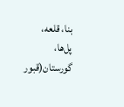بنا، قلعه، پل‌ها، گورستان‌(قبور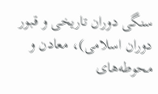سنگی دوران تاریخی و قبور دوران اسلامی)، معادن و محوطه‌های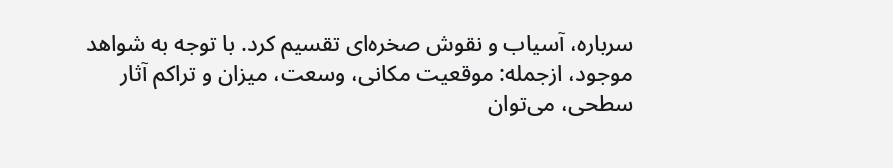سرباره، آسیاب‌ و نقوش صخره‌ای تقسیم کرد. با توجه به شواهد موجود، ازجمله: موقعیت مکانی، وسعت، میزان و تراکم آثار سطحی، می‌توان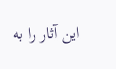این آثار را به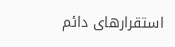استقرارهای دائم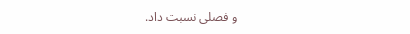و فصلی نسبت داد.